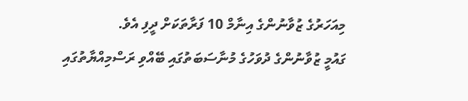މިއަހަރުގެ ޒުވާނުންގެ އިނާމް 10 ފަރާތަކަށް ދީފި އެވެ.
ގައުމީ ޒުވާނުންގެ ދުވަހުގެ މުނާސަބަތުގައި ބޭއްވި ރަސްމިއްޔާތުގައި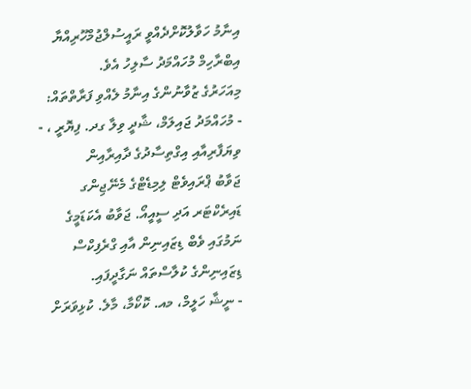އިނާމު ހަވާލުކޮށްދެއްވީ ރައީސުލްޖުމްހޫރިއްޔާ އިބްރާހިމް މުހައްމަދު ސާލިހު އެވެ.
މިއަހަރުގެ ޒުވާނުންގެ އިނާމު ލެއްވި ފަރާތްތައް:
- މުހައްމަދު ޖައިލަމް، ޝާދީ ވިލާ ގދ. ފިޔޮރީ ، - ވިޔަފާރިއާއި އިގްތިސާދުގެ ދާއިރާއިން
ޖަވާބު ޕްރައިވެޓް ލިމިޑެޓްގެ މެނޭޖިންގ ޑައިރެކްޓަރ އަދި ސީއީއޯ. ޖަވާބު އެކަޑަމީގެ ނަމުގައި ވެބް ޑިޒައިނިން އާއި ގްރެފިކްސް ޑިޒައިނިންގެ ކުލާސްތައް ނަގާދީފައި.
- ނީޝާ ހަލީމް، މއ. ކޮކޯމާ، މާލެ. ކުޅިވަރަށް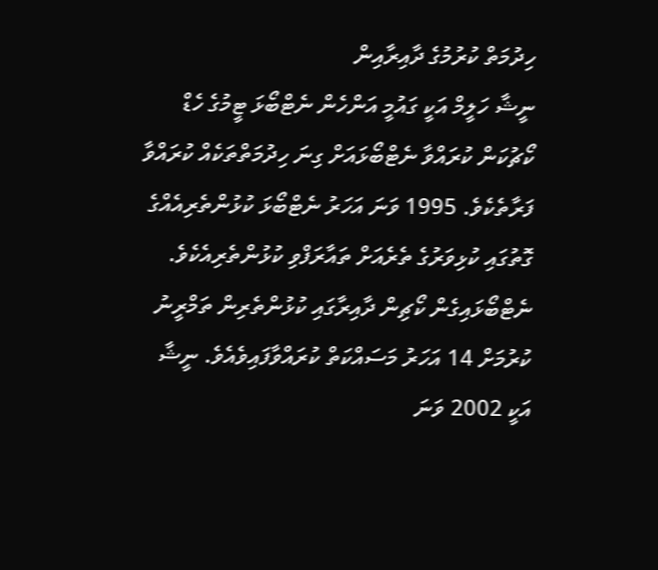ހިދުމަތް ކުރުމުގެ ދާއިރާއިން
ނީޝާ ހަލީމް އަކީ ގައުމީ އަންހެން ނެޓްބޯޅަ ޓީމުގެ ހެޑް ކޯޗުކަން ކުރައްވާ ނެޓްބޯޅައަށް ގިނަ ހިދުމަތްތަކެއް ކުރައްވާ ފަރާތެކެވެ. 1995 ވަނަ އަހަރު ނެޓްބޯޅަ ކުޅުންތެރިއެއްގެ ގޮތުގައި ކުޅިވަރުގެ ތެރެއަށް ތައާރަފްވި ކުޅުންތެރިއެކެވެ. ނެޓްބޯޅައިގެން ކޯޗިން ދާއިރާގައި ކުޅުންތެރިން ތަމްރީނު ކުރުމަށް 14 އަހަރު މަސައްކަތް ކުރައްވާފައިވެއެވެ. ނީޝާ އަކީ 2002 ވަނަ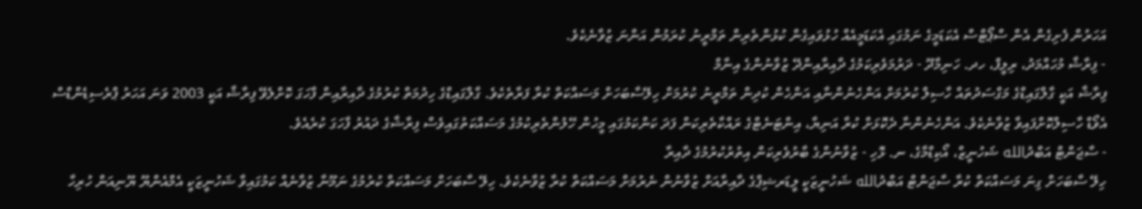އަހަރުން ފެށިގެން އެން ސްޕޯޓްސް އެކަޑަމީގެ ނަމުގައި އެކަޑަމީއެއް ހުޅުވައިގެން ކުޅުންތެރިން ތަމްރީނު ކުރަމުން އަންނަ ޒުވާނެކެވެ.
- ފިރާޝާ މުހައްމަދު، ރިލީފް، ހދ. ހަނިމާދޫ - ދަރުމަވެރިކަމުގެ ދާއިރާއިންދޭ ޒުވާނުންގެ އިނާމް
ފިރާޝާ އަކީ ގާލްގައިޑްގެ މަގްސަދުތައް ހާސިލް ކުރުމަށް އަންހެނުންނާއި އަންހެން ކުދިން ތަމްރީނު ކުރުމަށް ހިލޭސާބަހަށް މަސައްކަތް ކުރާ ފަރާތެކެވެ. ގާލްގައިޑްގެ ހިދުމަތް ކުރުމުގެ ދާއިރާއިން ފާހަގަ ކޮށްލެވޭ ފިރާޝާ އަކީ 2003 ވަނަ އަހަރު ޕްރެސިޑެންޑްސް އެވޯޑް ހާސިލްކޮށްފައިވާ ޒުވާނެކެވެ. އަންހެނުންނާ ދެކޮޅަށް ކުރާ އަނިޔާ، އިންޓަނެޓްގެ ރައްކާތެރިކަން ފަދަ ކަންކަމުގައި މީހުން ހޭލުންތެރިކުމުގެ މަސައްކަތުގައިވެސް ފިރާޝާގެ ދައުރު ފާހަގަ ކުރެއެވެ.
- ސާޖަންޓް އަބްދުالله ޝަހުނީޒް، އޯކިޑްމާގެ، ނ. ޅޮހި - ޒުވާނުންގެ ބާރުވެރިކަން އިތުރުކުރުމުގެ ދާއިރާ
ހިލޭ ސާބަހަށް ގިނަ މަސައްކަތް ކުރާ ސާޖަންޓް އަބްދުالله ޝަހުނީޒަކީ ލީޑަރޝިޕްގެ ދާއިރާއަށް ޒުވާނުން ނެރުމަށް މަސައްކަތް ކުރާ ޒުވާނެކެވެ. ހިލޭ ސާބަހަށް މަސައްކަތް ކުރުމުގެ ނަމޫނާ ޒުވާނެއް ކަމުގައިވާ ޝަހުނީޒަކީ އެމްއެންޔޫ ޔޫނިއަން ހުރިހާ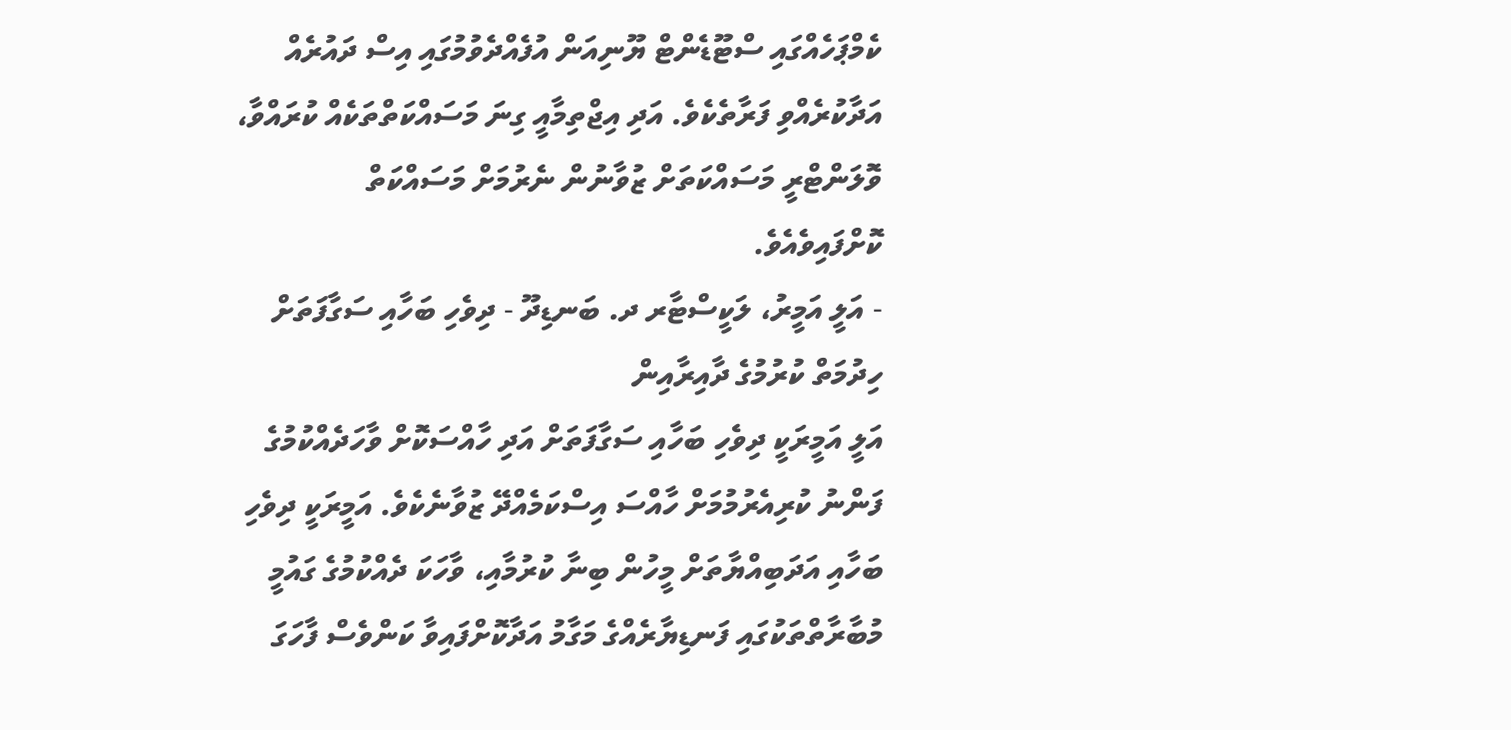ކެމްޕަހެއްގައި ސްޓޫޑެންޓް ޔޫނިއަން އުފެއްދެވުމުގައި އިސް ދައުރެއް އަދާކުރެއްވި ފަރާތެކެވެ. އަދި އިޖްތިމާއީ ގިނަ މަސައްކަތްތަކެއް ކުރައްވާ، ވޮލަންޓްރީ މަސައްކަތަށް ޒުވާނުން ނެރުމަށް މަސައްކަތް ކޮށްފައިވެއެވެ.
- އަލީ އަމީރު، ލަކީސްޓާރ ދ. ބަނޑިދޫ - ދިވެހި ބަހާއި ސަގާފަތަށް ހިދުމަތް ކުރުމުގެ ދާއިރާއިން
އަލީ އަމީރަކީ ދިވެހި ބަހާއި ސަގާފަތަށް އަދި ހާއްސަކޮށް ވާހަދެއްކުމުގެ ފަންނު ކުރިއެރުމުމަށް ހާއްސަ އިސްކަމެއްދޭ ޒުވާނެކެވެ. އަމީރަކީ ދިވެހި ބަހާއި އަދަބިއްޔާތަށް މީހުން ބިނާ ކުރުމާއި، ވާހަކަ ދެއްކުމުގެ ގައުމީ މުބާރާތްތަކުގައި ފަނޑިޔާރެއްގެ މަގާމު އަދާކޮށްފައިވާ ކަންވެސް ފާހަގަ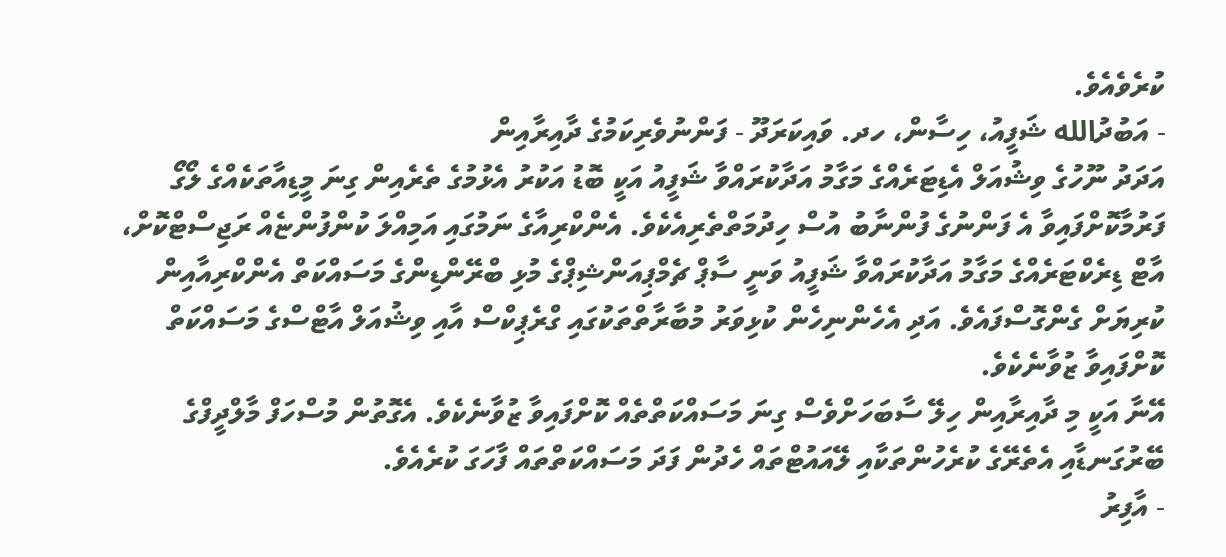ކުރެވެއެވެ.
- އަބުދުالله ޝަފީއު، ހިސާން، ހދ. ވައިކަރަދޫ - ފަންނުވެރިކަމުގެ ދާއިރާއިން
އަދަދު ނޫހުގެ ވިޝުއަލް އެޑިޓަރެއްގެ މަގާމު އަދާކުރައްވާ ޝަފީއު އަކީ ބޮޑު އަކުރު އެޅުމުގެ ތެރެއިން ގިނަ މީޑިއާތަކެއްގެ ލޯގޯ ފަރުމާކޮށްފައިވާ އެ ފަންނުގެ ފުންނާބު އުސް ހިދުމަތްތެރިއެކެވެ. އެންކްރިއާގެ ނަމުގައި އަމިއްލަ ކުންފުންޏެއް ރަޖިސްޓްކޮށް، އާޓް ޑިރެކްޓަރެއްގެ މަގާމު އަދާކުރައްވާ ޝަފީއު ވަނީ ސާޕް ޗެމްޕިއަންޝިޕްގެ މުޅި ބްރޭންޑިންގެ މަސައްކަތް އެންކްރިއާއިން ކުރިޔަށް ގެންގޮސްފައެވެ. އަދި އެހެންނިހެން ކުޅިވަރު މުބާރާތްތަކުގައި ގްރެޕިކްސް އާއި ވިޝުއަލް އާޓްސްގެ މަސައްކަތް ކޮށްފައިވާ ޒުވާނެކެވެ.
އޭނާ އަކީ މި ދާއިރާއިން ހިލޭ ސާބަހަށްވެސް ގިނަ މަސައްކަތްތެއް ކޮށްފައިވާ ޒުވާނެކެވެ. އެގޮތުން މުސްހަފް މާލްދީފްގެ ބޭރުގަނޑާއި އެތެރޭގެ ކުރެހުންތަކާއި ލޭއައުޓްތައް ހެދުން ފަދަ މަސައްކަތްތައް ފާހަގަ ކުރެއެވެ.
- އާފިރު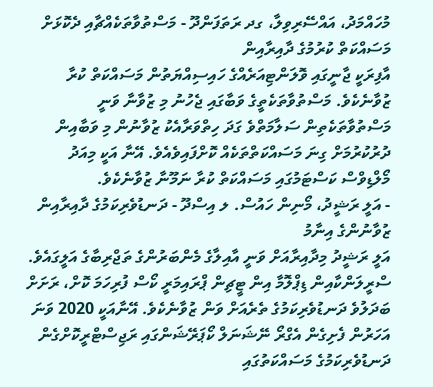މުހައްމަދު، އައްސޭރިވިލާ، ގދ ރަތަފަންދޫ - މަސްތުވާތަކެއްޗާއި ދެކޮޅަށް މަސައްކަތް ކުރުމުގެ ދާއިރާއިން
އާފިރަކީ ޖާނީގައި ވޮލަންޓިއަރެއްގެ ހައިސިއްޔަތުން މަސައްކަތް ކުރާ ޒުވާނެކެވެ. މަސްތުވާތަކެތީގެ ވަބާގައި ޖެހުނު މި ޒުވާނާ ވަނީ މަސްތުވާތަކެތިން ސަލާމަތްވެ ގަދަ ހިތްވަރާއެކު ޒުވާނުން މި ވަބާއިން ދުރުކުރުމަށް ގިނަ މަސައްކަތްތަކެއް ކޮށްފައިވެއެވެ. އޭނާ އަކީ މިއަދު މޯލްޑިވްސް ކަސްޓަމުގައި މަސައްކަތް ކުރާ ނަމޫނާ ޒުވާނެކެވެ.
- އަލީ ރަޝީދު، މޯނިން ހައުސް. ލ އިސްދޫ - ދަނޑުވެރިކަމުގެ ދާއިރާއިން ޒުވާނުންގެ އިނާމު
އަލީ ރަޝީދު މިދާއިރާއަށް ވަނީ އާއިލާގެ މެންބަރުންގެ ތަޖްރިބާގެ އަލީގައެވެ. ސްރީލަންކާއިން ޑިޕްލޮމާ އިން ޓީޗިން ޕްރައިމަރީ ކޯސް ފުރިހަމަ ކޮށް، ރަށަށް ބަދަލުވެ ދަނޑުވެރިކަމުގެ ތެރެއަށް ވަން ޒުވާނެކެވެ. އޭނާއަކީ 2020 ވަނަ އަހަރުން ފެށިގެން އެގްރޯ ނޭޝަނަލް ކޯޕަރޭޝަންގައި ރަޖިސްޓްރީކޮށްގެން ދަނޑުވެރިކަމުގެ މަސައްކަތުގައި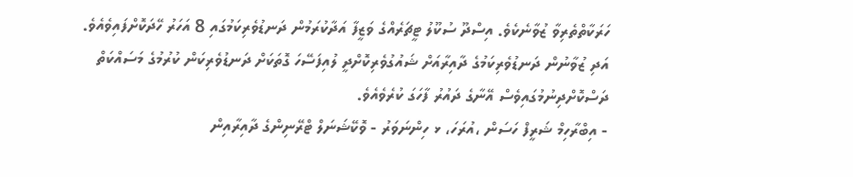ހަރަކާތްތެރިވާ ޒުވާނެކެވެ. އިސްދޫ ސުކޫލު ޓީޗަރެއްގެ ވަޒީފާ އަދާކުރަމުން ދަނޑުވެރިކަމުގައި 8 އަހަރު ހޭދަކޮށްފައިވެއެވެ. އަދި ޒުވާނުން ދަނޑުވެރިކަމުގެ ދާއިރާއަށް ޝައުގުވެރިކޮށްދީ ލުއިފަސޭހަ ގޮތަކަށް ދަނޑުވެރިކަން ކުރުމުގެ މަސައްކަތް ދަސްކޮށްދިނުމުގައިވެސް އޭނާގެ ދައުރު ފާހަގަ ކުރެވެއެވެ.
- އިބްރާހިމް ޝަރީފް ހަސަން ،އުރަހަ، ޅ ހިންނަވަރު - ވޮކޭޝަނަލް ޓްރޭނިންގެ ދާއިރާއިން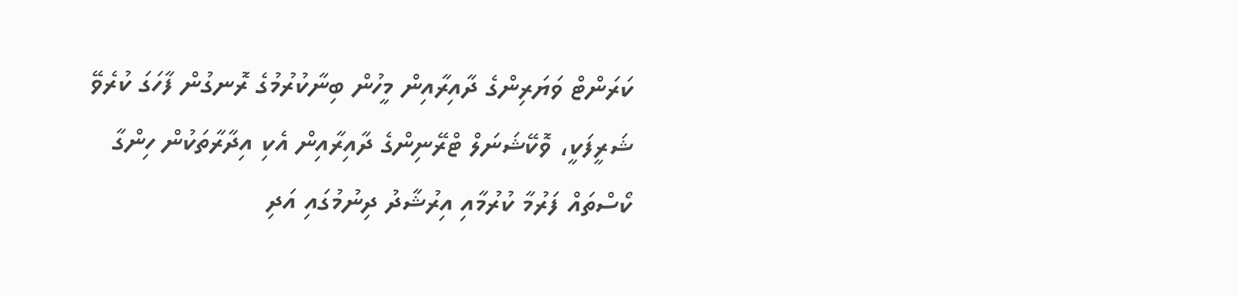ކަރަންޓް ވަޔަރިންގެ ދާއިރާއިން މީހުން ބިނާކުރުމުގެ ރޮނގުން ފާހަގަ ކުރެވޭ ޝަރީފަކީ، ވޮކޭޝަނަލް ޓްރޭނިންގެ ދާއިރާއިން އެކި އިދާރާތަކުން ހިންގާ ކޯސްތައް ފަރުމާ ކުރުމާއި އިރުޝާދު ދިނުމުގައި އަދި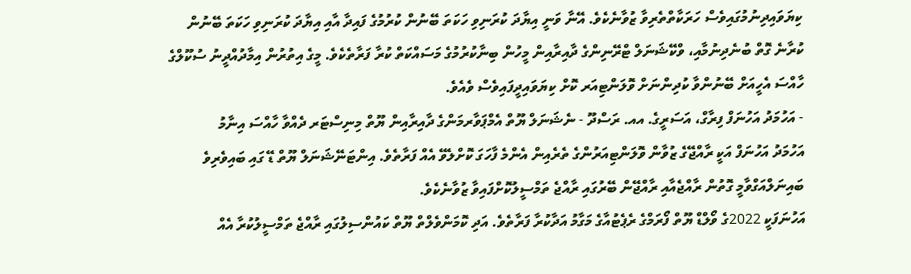ކިޔަވައިދިނުމުގައިވެސް ހަރަކާތްތެރިވާ ޒުވާނެކެވެ. އޭނާ ވަނީ އިޔާދަ ކުރަނިވި ހަކަތަ ބޭނުން ކުރުމުގެ ފައިދާ އާއި އިޔާދަ ކުރަނިވި ހަކަތަ ބޭނުން ކުރާނެ ގޮތް ބުނެދިނުމާއި، ވްކޭޝަނަލް ޓްރޭނިންގެ ދާއިރާއިން މީހުން ބިނާކުރުމުގެ މަސައްކަތް ކުރާ ފަރާތެކެވެ. މީގެ އިތުރުން އިމާދުއްދީނު ސުކޫލްގެ ހާއްސަ އެހީއަށް ބޭނުންވާ ކުދިންނަށް ވޮލަންޓިއަރ ކޮށް ކިޔަވައިދީފައިވެސް ވެއެވެ.
- އަހުމަދު އަހުނަފް ފިރާގް، އަސަރީގެ. އއ. ރަސްދޫ - ނެޝަނަލް ޔޫތް އެމްޕަވާރމަންގެ ދާއިރާއިން ޔޫތް މިނިސްޓަރ ދެއްވާ ހާއްސަ އިނާމު
އަހުމަދު އަހުނަފް އަކީ ރާއްޖޭގެ ޒުވާން ވޮލަންޓިއަރުންގެ ތެރެއިން އެންމެ ފާހަގަ ކޮށްލެވޭ އެއް ފަރާތެވެ. އިންޓަނޭޝަނަލް ޔޫތް ޑޭ ގައި ބައިވެރިވެ ބައިނަލްއަގްވާމީ ގޮތުން ރާއްޖެއާއި ރާއްޖޭން ބޭރުގައި ރާއްޖެ ތަމްސީލުކޮށްފައިވާ ޒުވާނެކެވެ.
އަހުނަފަކީ 2022ގެ ވޯލްޑް ޔޫތް ފޯރަމްގެ ރެޕެޓުއާގެ މަގާމު އަދާކުރާ ފަރާތެވެ. އަދި ކޮމަންވެލްތް ޔޫތް ކައުންސިލުގައި ރާއްޖެ ތަމްސީލުކުރާ އެއް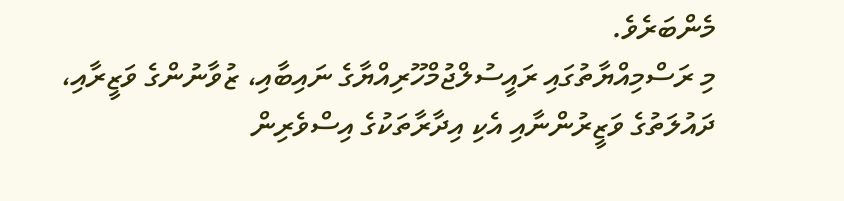މެންބަރެވެ.
މި ރަސްމިއްޔާތުގައި ރައީސުލްޖުމްހޫރިއްޔާގެ ނައިބާއި، ޒުވާނުންގެ ވަޒީރާއި، ދައުލަތުގެ ވަޒީރުންނާއި އެކި އިދާރާތަކުގެ އިސްވެރިން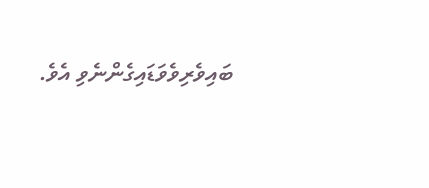ބައިވެރިވެވަޑައިގެންނެވި އެވެ.